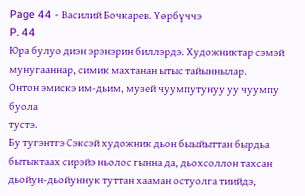Page 44 - Василий Бочкарев. Үөрбүччэ
P. 44
Юра булуо диэн эрэнэрин биллэрдэ. Художниктар сэмэй
мунугааннар, симик махтанан ытыс тайыннылар.
Онтон эмискэ им-дьим, музей чуумпутунуу уу чуумпу буола
тустэ.
Бу тугэнтгэ Сэксэй художник дьон быыйыттан бырдьа
бытыктаах сирэйэ ньолос гынна да, дьохсоллон тахсан
дьойун-дьойуннук туттан хааман остуолга тиийдэ,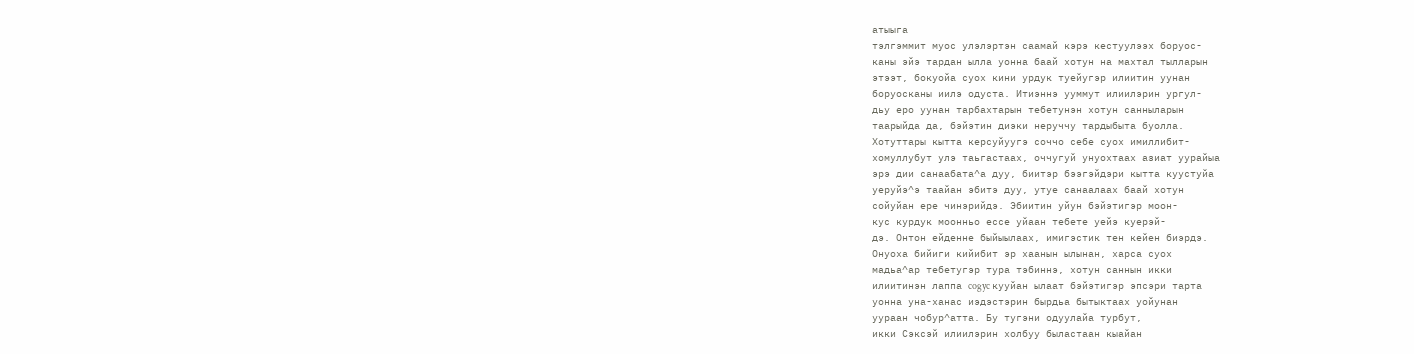атыыга
тэлгэммит муос улэлэртэн саамай кэрэ кестуулээх боруос-
каны эйэ тардан ылла уонна баай хотун на махтал тылларын
этээт, бокуойа суох кини урдук туейугэр илиитин уунан
боруосканы иилэ одуста. Итиэннэ ууммут илиилэрин ургул-
дьу еро уунан тарбахтарын тебетунэн хотун санныларын
таарыйда да, бэйэтин диэки неруччу тардыбыта буолла.
Хотуттары кытта керсуйуугэ соччо себе суох имиллибит-
хомуллубут улэ таьгастаах, оччугуй унуохтаах азиат уурайыа
эрэ дии санаабата^а дуу, биитэр бээгэйдэри кытта куустуйа
уеруйэ^э таайан эбитэ дуу, утуе санаалаах баай хотун
сойуйан ере чинэрийдэ. Эбиитин уйун бэйэтигэр моон-
кус курдук моонньо ессе уйаан тебете уейэ куерэй-
дэ. Онтон ейденне быйыылаах, имигэстик тен кейен биэрдэ.
Онуоха бийиги кийибит эр хаанын ылынан, харса суох
мадьа^ар тебетугэр тура тэбиннэ, хотун саннын икки
илиитинэн лаппа cogyc кууйан ылаат бэйэтигэр эпсэри тарта
уонна уна-ханас иэдэстэрин бырдьа бытыктаах уойунан
уураан чобур^атта. Бу тугэни одуулайа турбут,
икки Сэксэй илиилэрин холбуу быластаан кыайан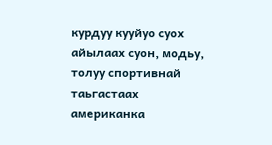курдуу кууйуо суох айылаах суон, модьу, толуу спортивнай
таьгастаах американка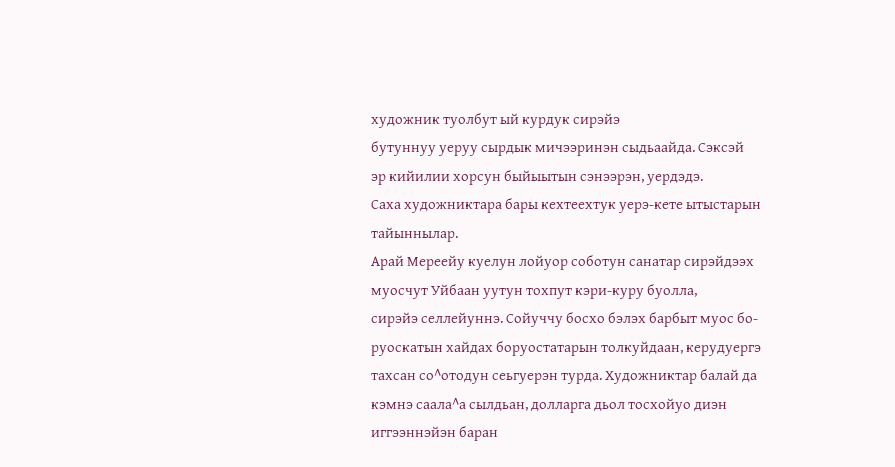художник туолбут ый курдук сирэйэ
бутуннуу уеруу сырдык мичээринэн сыдьаайда. Сэксэй
эр кийилии хорсун быйыытын сэнээрэн, уердэдэ.
Саха художниктара бары кехтеехтук уерэ-кете ытыстарын
тайыннылар.
Арай Мереейу куелун лойуор соботун санатар сирэйдээх
муосчут Уйбаан уутун тохпут кэри-куру буолла,
сирэйэ селлейуннэ. Сойуччу босхо бэлэх барбыт муос бо-
руоскатын хайдах боруостатарын толкуйдаан, керудуергэ
тахсан со^отодун сеьгуерэн турда. Художниктар балай да
кэмнэ саала^а сылдьан, долларга дьол тосхойуо диэн
иггээннэйэн баран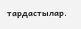тардастылар.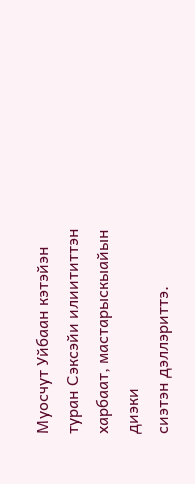Муосчут Уйбаан кэтэйэн
туран Сэксэйи илиититтэн харбаат, мастарыскыайын диэки
сиэтэн дэллэриттэ.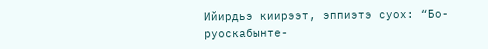Ийирдьэ киирээт, эппиэтэ суох: “Бо-
руоскабынте-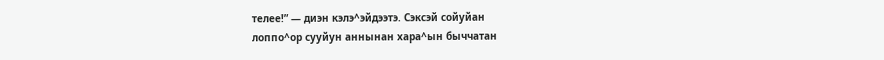телее!” — диэн кэлэ^эйдээтэ. Сэксэй сойуйан
лоппо^ор сууйун аннынан хара^ын быччатан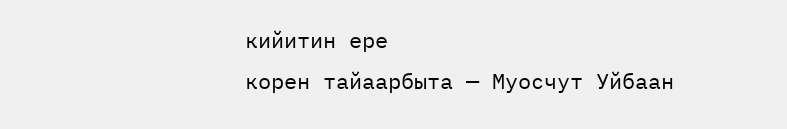кийитин ере
корен тайаарбыта — Муосчут Уйбаан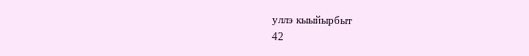уллэ кыыйырбыт
42